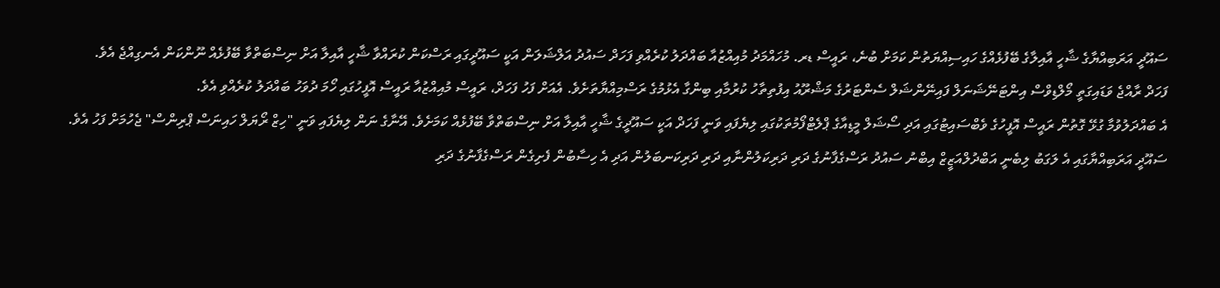ސައޫދީ އަރަބިއްޔާގެ ޝާހީ އާއިލާގެ ބޭފުޅެއްގެ ހައިސިއްޔަތުން ކަމަށް ބުނެ، ރައީސް ޑރ. މުހައްމަދު މުއިއްޒުއާ ބައްދަލު ކުރެއްވި ފަހަދް ސައުދު އަލްޝަލަން އަކީ ސައޫދީގައި ރަސްކަން ކުރައްވާ ޝާހީ އާއިލާ އަށް ނިސްބަތްވާ ބޭފުޅެއް ނޫންކަން އެނގިއްޖެ އެވެ.
ފަހަދް ރާއްޖެ ވަޑައިގަތީ މޯލްޑިވްސް އިންޓަނޭޝަނަލް ފައިނޭންޝަލް ސެންޓަރުގެ މަޝްރޫއު އިފުތިތާހު ކުރުމާއި ބިންގާ އެޅުމުގެ ރަސްމިއްޔާތަށެވެ. އެއަށް ފަހު ފަހަދް، ރައީސް މުއިއްޒުއާ ރައީސް އޮފީހުގައި ހޯމަ ދުވަހު ބައްދަލު ކުރެއްވި އެވެ.
އެ ބައްދަލުވުމާ ގުޅޭ ގޮތުން ރައީސް އޮފީހުގެ ވެބްސައިޓުގައި އަދި ސޯޝަލް މީޑިއާގެ ޕްލެޓްފޯމުތަކުގައި ލިޔެފައި ވަނީ ފަހަދް އަކީ ސައޫދީގެ ޝާހީ އާއިލާ އަށް ނިސްބަތްވާ ބޭފުޅެއް ކަމަށެވެ. އޭނާގެ ނަން ލިޔެފައި ވަނީ "ހިޒް ރޯޔަލް ހައިނަސް ޕްރިންސް" ޖެހުމަށް ފަހު އެވެ.
ސައޫދީ އަރަބިއްޔާގައި އެ ލަގަބު ލިބެނީ އަބްދުލްއަޒީޒް އިބްނު ސައުދު ރަސްގެފާނުގެ ދަރި ދަރިކަލުންނާއި ދަރި ދަރިކަނބަލުން އަދި އެ ހިސާބުން ފެށިގެން ރަސްގެފާނުގެ ދަރި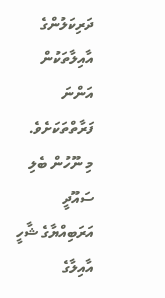ދަރިކަލުންގެ އާއިލާތަކުން އަންނަ ފަރާތްތަކަށެވެ.
މި ނޫހުން ބެލި ސައޫދީ އަރަބިއްޔާގެ ޝާހީ އާއިލާގެ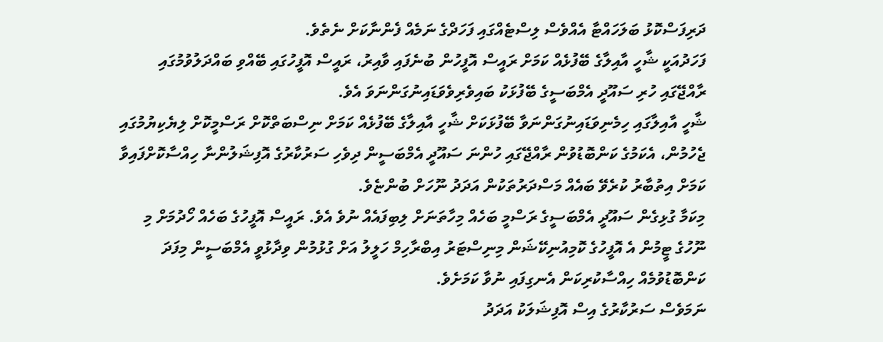ދަރިފަސްކޮޅު ބަލަހައްޓާ އެއްވެސް ލިސްޓެއްގައި ފަހަދްގެ ނަމެއް ފެންނާކަށް ނެތެވެ.
ފަހަދުއަކީ ޝާހީ އާއިލާގެ ބޭފުޅެއް ކަމަށް ރައީސް އޮފީހުން ބުނެފައި ވާއިރު، ރައީސް އޮފީހުގައި ބޭއްވި ބައްދަލުވުމުގައި ރާއްޖޭގައި ހުރި ސައޫދީ އެމްބަސީގެ ބޭފުޅަކު ބައިވެރިވެވަޑައިނުގަންނަވަ އެވެ.
ޝާހީ އާއިލާގައި ހިމެނިވަޑައިނުގަންނަވާ ބޭފުޅަކަށް ޝާހީ އާއިލާގެ ބޭފުޅެއް ކަމަށް ނިސްބަތްކޮށް ރަސްމީކޮށް ލިޔެކިޔުމުގައި ޖެހުމުން، އެކަމުގެ ކަންބޮޑުވުން ރާއްޖޭގައި ހުންނަ ސައޫދީ އެމްބަސީން ދިވެހި ސަރުކާރުގެ އޮފިޝަލުންނާ ހިއްސާކޮށްފައިވާ ކަމަށް އިތުބާރު ކުރެވޭ ބައެއް މަސްދަރުތަކުން އަދަދު ނޫހަށް ބުންޏެވެ.
މިކަމާ ގުޅިގެން ސައޫދީ އެމްބަސީގެ ރަސްމީ ބަހެއް މިހާތަނަށް ލިބިފައެއް ނުވެ އެވެ. ރައީސް އޮފީހުގެ ބަހެއް ހޯދުމަށް މި ނޫހުގެ ޓީމުން އެ އޮފީހުގެ ކޮމިއުނިކޭޝަން މިނިސްޓަރު އިބްރާހިމް ހަލީލު އަށް ގުޅުމުން ވިދާޅުވީ އެމްބަސީން މިފަދަ ކަންބޮޑުވުމެއް ހިއްސާކުރިކަން އެނގިފައި ނުވާ ކަމަށެވެ.
ނަމަވެސް ސަރުކާރުގެ އިސް އޮފިޝަލަކު އަދަދު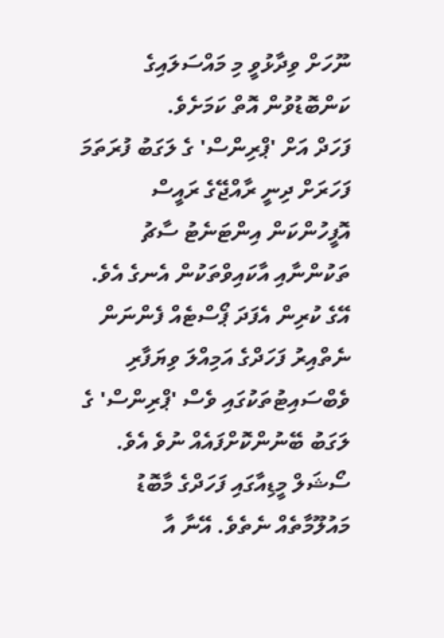ނޫހަށް ވިދާޅުވީ މި މައްސަލައިގެ ކަންބޮޑުވުން އޮތް ކަމަށެވެ.
ފަހަދް އަށް 'ޕްރިންސް' ގެ ލަގަބު ފުރަތަމަ ފަހަރަށް ދިނީ ރާއްޖޭގެ ރައީސް އޮފީހުންކަން އިންޓަނެޓު ސާޗު ތަކުންނާއި އާކައިވްތަކުން އެނގެ އެވެ. އޭގެ ކުރިން އެފަދަ ޕޯސްޓެއް ފެންނަން ނެތްއިރު ފަހަދްގެ އަމިއްލަ ވިޔަފާރި ވެބްސައިޓުތަކުގައި ވެސް 'ޕްރިންސް' ގެ ލަގަބު ބޭނުންކޮށްފައެއް ނުވެ އެވެ.
ސޯޝަލް މީޑިއާގައި ފަހަދްގެ މާބޮޑު މައުލޫމާތެއް ނެތެވެ. އޭނާ އާ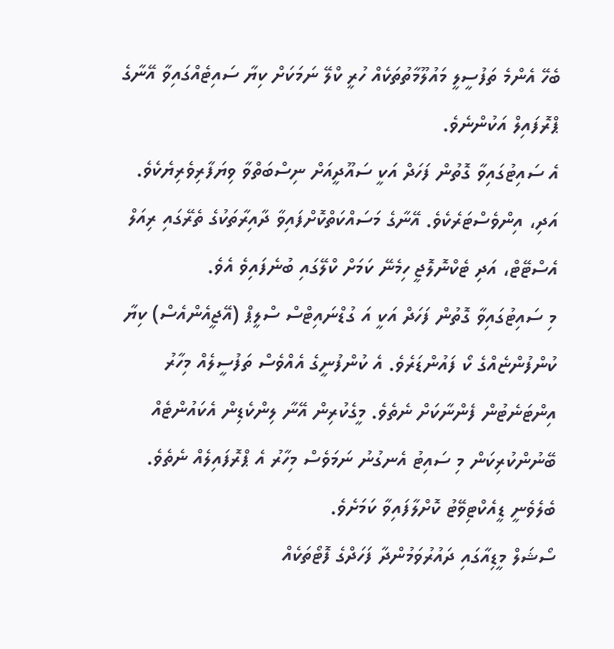ބެހޭ އެންމެ ތަފުސީލީ މައުލޫމާތުތަކެއް ހުރީ ކްލޭ ނަމަކަށް ކިޔާ ސައިޓެއްގައިވާ އޭނާގެ ޕްރޮފައިލް އަކުންނެވެ.
އެ ސައިޓުގައިވާ ގޮތުން ފަހަދް އަކީ ސައޫދީއަށް ނިސްބަތްވާ ވިޔަފާރިވެރިޔެކެވެ. އަދި، އިންވެސްޓަރެކެވެ. އޭނާގެ މަސައްކަތްކޮށްފައިވާ ދާއިރާތަކުގެ ތެރޭގައި ރިއަލް އެސްޓޭޓް، އަދި ޓެކްނޮލޮޖީ ހިމެނޭ ކަމަށް ކްލޭގައި ބުނެފައިވެ އެވެ.
މި ސައިޓުގައިވާ ގޮތުން ފަހަދް އަކީ އަ ގުޑްނައިޓްސް ސްލީޕް (އޭޖީއެންއެސް) ކިޔާ ކުންފުންޏެއްގެ ކޯ ފައުންޑަރެވެ. އެ ކުންފުނީގެ އެއްވެސް ތަފުސީލެއް މިހާރު އިންޓަނެޓުން ފެންނާކަށް ނެތެވެ. މީގެކުރިން އޭނާ ލިންކެޑިން އެކައުންޓެއް ބޭނުންކުރިކަން މި ސައިޓު އެނގުނު ނަމަވެސް މިހާރު އެ ޕްރޮފައިލެއް ނެތެވެ. ބެލެވެނީ ޑީއެކްޓިވޭޓު ކޮށްލާފައިވާ ކަމަށެވެ.
ސޯޝަލް މީޑިއާގައި ދައުރުވަމުންދާ ފަހަދްގެ ފޮޓޯތަކެއް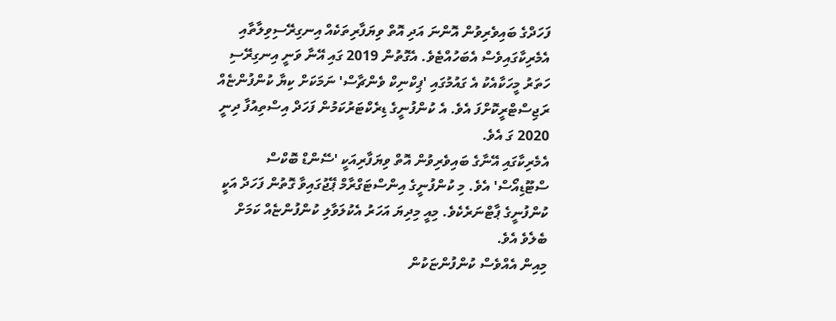ފަހަދްގެ ބައިވެރިވުން އޮންނަ އަދި އޮތް ވިޔަފާރިތަކެއް އިނގިރޭސިވިލާތާއި އެމެރިކާގައިވެސް އެބަހުއްޓެވެ. އެގޮތުން 2019 ގައި އޭނާ ވަނީ އިނގިރޭސި ހަތަރު މީހަކާއެކު އެ ގައުމުގައި 'ޕިކްނިކް ވެންޗާސް' ނަމަކަށް ކިޔާ ކުންފުންޏެއް ރަޖިސްޓްރީކޮށްފަ އެވެ. އެ ކުންފުނީގެ ޑިރެކްޓަރުކަމުން ފަހަދް އިސްތިއުފާ ދިނީ 2020 ގަ އެވެ.
އެމެރިކާގައި އޭނާގެ ބައިވެރިވުން އޮތް ވިޔަފާރިއަކީ 'ސޭންޑް ބޮކްސް ސްޓޫޑިއޯސް' އެވެ. މި ކުންފުނީގެ އިންސްޓަގްރާމް ޕޭޖުގައިވާ ގޮތުން ފަހަދް އަކީ ކުންފުނީގެ ޕާޓްނަރެކެވެ. މިއީ މިދިޔަ އަހަރު އެކުލަވާލި ކުންފުންޏެއް ކަމަށް ބެލެވެ އެވެ.
މިއިން އެއްވެސް ކުންފުންޏަކުން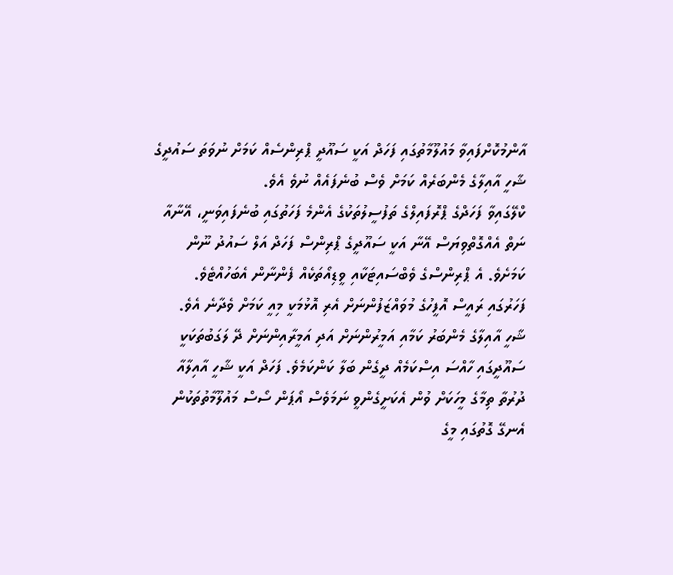އާންމުކޮށްފައިވާ މައުލޫމާތުގައި ފަހަދް އަކީ ސައޫދީ ޕްރިންސެއް ކަމަށް ނުވަތަ ސައުދީގެ ޝާހީ އާއިލާގެ މެންބަރެއް ކަމަށް ވެސް ބުނެފައެއް ނުވެ އެވެ.
ކްލޭގައިވާ ފަހަދްގެ ޕްރޮފައިލްގެ ތަފުސީލުތަކުގެ އެންމެ ފަހަތުގައި ބުނެފައިވަނީ، އޭނާއާ ނަތް އެއްގޮތްވިޔަސް އޭނާ އަކީ ސައޫދީގެ ޕްރިންސް ފަހަދް އަލް ސައުދު ނޫން ކަމަށެވެ. އެ ޕްރިންސްގެ ވެބްސައިޓަކާއި ވީޑިއޯތަކެއް ފެންނާން އެބަހުއްޓެވެ. ފަހަރުގައި ރައީސް އޮފީހުގެ މުވައްޒަފުންނަށް އެރި އޮޅުމަކީ މިއީ ކަމަށް ވެދާނެ އެވެ.
ޝާހީ އާއިލާގެ މެންބަރު ކަމާއި އަމީރުންނަށް އަދި އަމީރާއިންނަށް ދޭ ލަގަބުތަކަކީ ސައޫދީގައި ހާއްސަ އިސްކަމެއް ދީގެން ބަލާ ކަންކަމެވެ. ފަހަދް އަކީ ޝާހީ އާއިލާއާ ދުރުތާ ތިމާގެ މީހަކަށް ވުން އެކަށީގެންވީ ނަމަވެސް އޯޕަން ސޯސް މައުލޫމާތުތަކުން އެނގޭ ގޮތުގައި މީގެ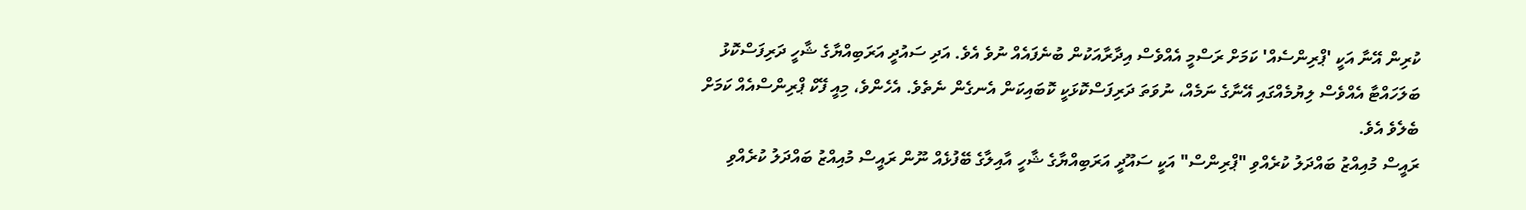ކުރިން އޭނާ އަކީ 'ޕްރިންސެއް' ކަމަށް ރަސްމީ އެއްވެސް އިދާރާއަކުން ބުނެފައެއް ނުވެ އެވެ. އަދި ސައުދީ އަރަބިއްޔާގެ ޝާހީ ދަރިފަސްކޮޅު ބަލަހައްޓާ އެއްވެސް ލިޔުމެއްގައި އޭނާގެ ނަމެއް، ނުވަތަ ދަރިފަސްކޮޅަކީ ކޮބައިކަން އެނގެން ނެތެވެ. އެހެންވެ، މިއީ ފޭކް ޕްރިންސްއެއް ކަމަށް ބެލެވެ އެވެ.
ރައީސް މުއިއްޒު ބައްދަލު ކުރެއްވި "ޕްރިންސް" އަކީ ސައޫދީ އަރަބިއްޔާގެ ޝާހީ އާއިލާގެ ބޭފުޅެއް ނޫން ރައީސް މުއިއްޒު ބައްދަލު ކުރެއްވި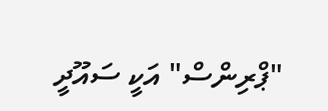"ޕްރިންސް" އަކީ ސައޫދީ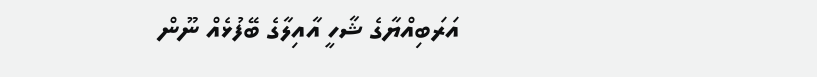އަރަބިއްޔާގެ ޝާހީ އާއިލާގެ ބޭފުޅެއް ނޫން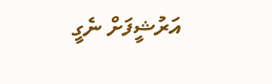އަރުޝީފަށް ނެގީ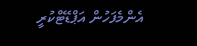އެންމެފަހުން އަޕްޑޭޓްކުރީ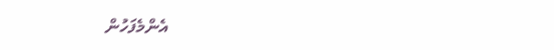އެންމެފަހުން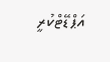އަޕްޑޭޓްކުރީ